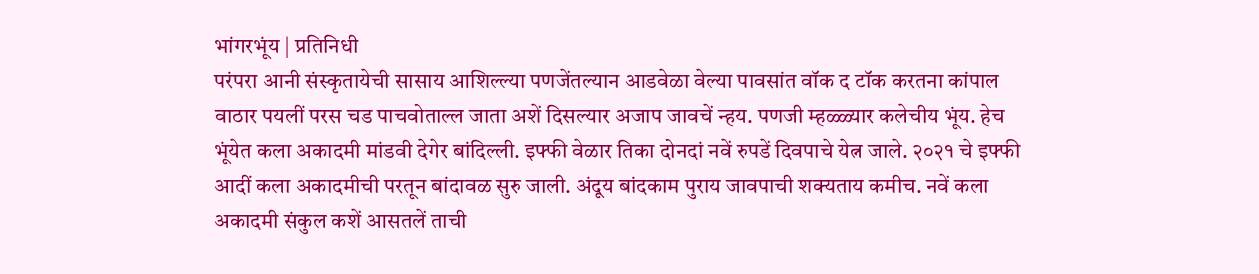भांगरभूंय | प्रतिनिधी
परंपरा आनी संस्कृतायेची सासाय आशिल्ल्या पणजेंतल्यान आडवेळा वेल्या पावसांत वॉक द टॉक करतना कांपाल वाठार पयलीं परस चड पाचवोताल्ल जाता अशें दिसल्यार अजाप जावचें न्हय. पणजी म्हळ्ळ्यार कलेचीय भूंय. हेच भूंयेत कला अकादमी मांडवी देगेर बांदिल्ली. इफ्फी वेळार तिका दोनदां नवें रुपडें दिवपाचे येत्न जाले. २०२१ चे इफ्फी आदीं कला अकादमीची परतून बांदावळ सुरु जाली. अंदूय बांदकाम पुराय जावपाची शक्यताय कमीच. नवें कला अकादमी संकुल कशें आसतलें ताची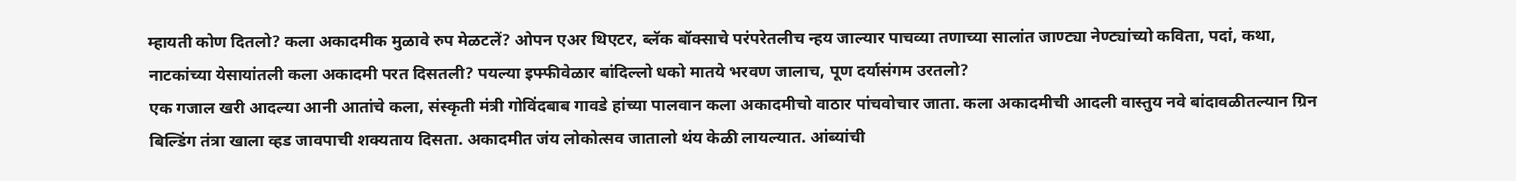म्हायती कोण दितलो? कला अकादमीक मुळावे रुप मेळटलें? ओपन एअर थिएटर, ब्लॅक बॉक्साचे परंपरेतलीच न्हय जाल्यार पाचव्या तणाच्या सालांत जाण्ट्या नेण्ट्यांच्यो कविता, पदां, कथा, नाटकांच्या येसायांतली कला अकादमी परत दिसतली? पयल्या इफ्फीवेळार बांदिल्लो धको मातये भरवण जालाच, पूण दर्यासंगम उरतलो?
एक गजाल खरी आदल्या आनी आतांचे कला, संस्कृती मंत्री गोविंदबाब गावडे हांच्या पालवान कला अकादमीचो वाठार पांचवोचार जाता. कला अकादमीची आदली वास्तुय नवे बांदावळीतल्यान ग्रिन बिल्डिंग तंत्रा खाला व्हड जावपाची शक्यताय दिसता. अकादमीत जंय लोकोत्सव जातालो थंय केळी लायल्यात. आंब्यांची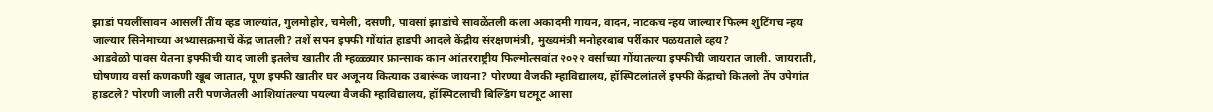झाडां पयलींसावन आसलीं तींय व्हड जाल्यांत, गुलमोहोर, चमेली, दसणी, पावसां झाडांचे सावळेंतली कला अकादमी गायन, वादन, नाटकच न्हय जाल्यार फिल्म शुटिंगच न्हय जाल्यार सिनेमाच्या अभ्यासक्रमाचें केंद्र जातली? तशें सपन इफ्फी गोंयांत हाडपी आदले केंद्रीय संरक्षणमंत्री, मुख्यमंत्री मनोहरबाब पर्रीकार पळयताले व्हय?
आडवेळो पावस येतना इफ्फीची याद जाली इतलेच खातीर ती म्हळ्ळ्यार फ्रान्साक कान आंतरराष्ट्रीय फिल्मोत्सवांत २०२२ वर्साच्या गोंयातल्या इफ्फीची जायरात जाली. जायराती, घोषणाय वर्सा कणकणी खूब जातात, पूण इफ्फी खातीर घर अजूनय कित्याक उबारूंक जायना? पोरण्या वैजकी म्हाविद्यालय, हॉस्पिटलांतलें इफ्फी केंद्राचो कितलो तेंप उपेगांत हाडटले? पोरणी जाली तरी पणजेतली आशियांतल्या पयल्या वैजकी म्हाविद्यालय, हॉस्पिटलाची बिल्डिंग घटमूट आसा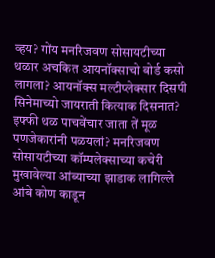व्हय? गोंय मनरिजवण सोसायटीच्या थळार अचकित आयनॉक्साचो बोर्ड कसो लागला? आयनॉक्स मल्टीप्लेक्सार दिसपी सिनेमाच्यो जायराती कित्याक दिसनात? इफ्फी थळ पाचवेंचार जाता तें मूळ पणजेकारांनी पळयलां? मनरिजवण सोसायटीच्या कॉम्पलेक्साच्या कचेरी मुखावेल्या आंब्याच्या झाडाक लागिल्ले आंबे कोण काडून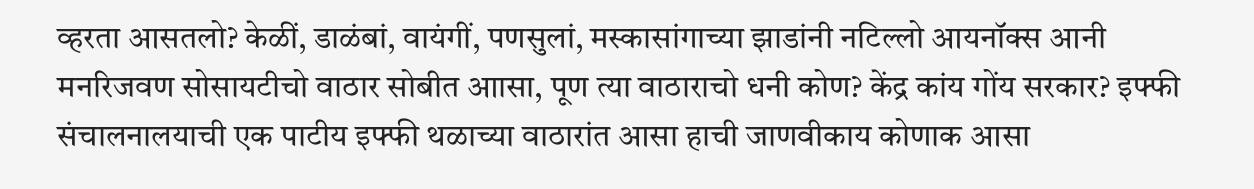व्हरता आसतलो? केळीं, डाळंबां, वायंगीं, पणसुलां, मस्कासांगाच्या झाडांनी नटिल्लो आयनॉक्स आनी मनरिजवण सोसायटीचो वाठार सोबीत आासा, पूण त्या वाठाराचो धनी कोण? केंद्र कांय गोंय सरकार? इफ्फी संचालनालयाची एक पाटीय इफ्फी थळाच्या वाठारांत आसा हाची जाणवीकाय कोणाक आसा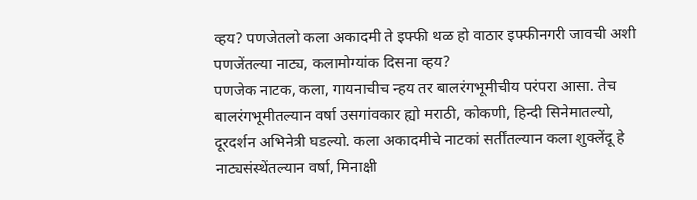व्हय? पणजेतलो कला अकादमी ते इफ्फी थळ हो वाठार इफ्फीनगरी जावची अशी पणजेंतल्या नाट्य, कलामोग्यांक दिसना व्हय?
पणजेक नाटक, कला, गायनाचीच न्हय तर बालरंगभूमीचीय परंपरा आसा. तेच बालरंगभूमीतल्यान वर्षा उसगांवकार ह्यो मराठी, कोकणी, हिन्दी सिनेमातल्यो, दूरदर्शन अभिनेत्री घडल्यो. कला अकादमीचे नाटकां सर्तींतल्यान कला शुक्लेंदू हे नाट्यसंस्थेंतल्यान वर्षा, मिनाक्षी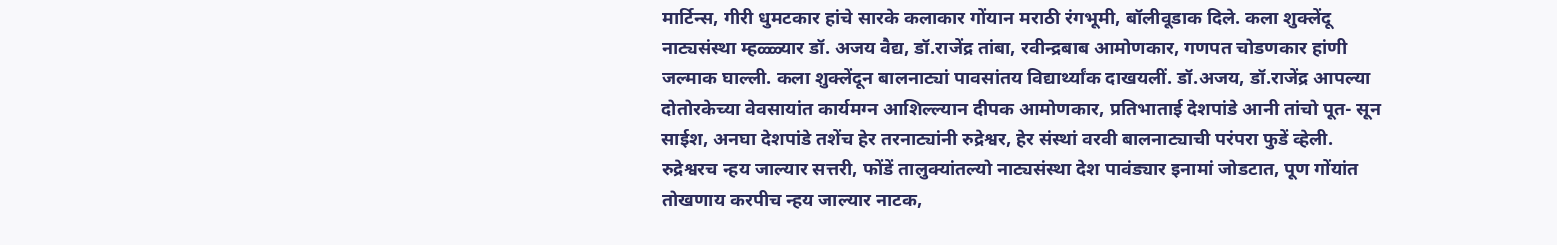मार्टिन्स, गीरी धुमटकार हांचे सारके कलाकार गोंयान मराठी रंगभूमी, बॉलीवूडाक दिले. कला शुक्लेंदू नाट्यसंस्था म्हळ्ळ्यार डॉ. अजय वैद्य, डॉ.राजेंद्र तांबा, रवीन्द्रबाब आमोणकार, गणपत चोडणकार हांणी जल्माक घाल्ली. कला शुक्लेंदून बालनाट्यां पावसांतय विद्यार्थ्यांक दाखयलीं. डॉ.अजय, डॉ.राजेंद्र आपल्या दोतोरकेच्या वेवसायांत कार्यमग्न आशिल्ल्यान दीपक आमोणकार, प्रतिभाताई देशपांडे आनी तांचो पूत- सून साईश, अनघा देशपांडे तशेंच हेर तरनाट्यांनी रुद्रेश्वर, हेर संस्थां वरवी बालनाट्याची परंपरा फुडें व्हेली. रुद्रेश्वरच न्हय जाल्यार सत्तरी, फोंडें तालुक्यांतल्यो नाट्यसंस्था देश पावंड्यार इनामां जोडटात, पूण गोंयांत तोखणाय करपीच न्हय जाल्यार नाटक,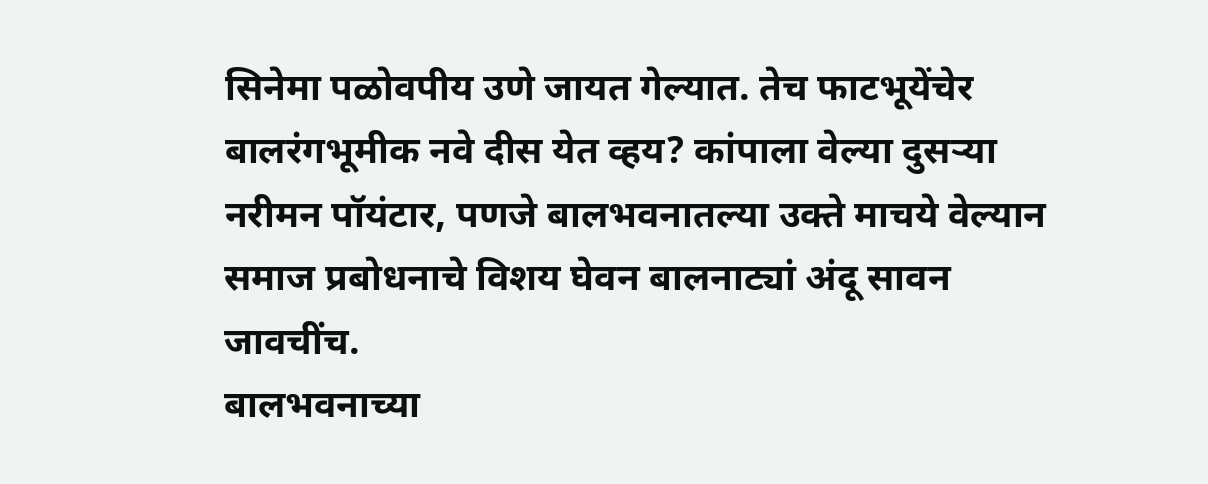सिनेमा पळोवपीय उणे जायत गेल्यात. तेच फाटभूयेंचेर बालरंगभूमीक नवे दीस येत व्हय? कांपाला वेल्या दुसऱ्या नरीमन पॉयंटार, पणजे बालभवनातल्या उक्ते माचये वेल्यान समाज प्रबोधनाचे विशय घेवन बालनाट्यां अंदू सावन जावचींच.
बालभवनाच्या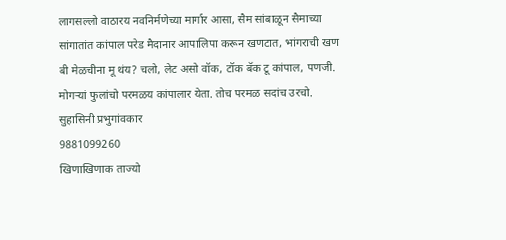लागसल्लो वाठारय नवनिर्मणेच्या मार्गार आसा, सैम सांबाळून सैमाच्या सांगातांत कांपाल परेड मैदानार आपालिपा करून खणटात, भांगराची खण बी मेळचीना मू थंय? चलो, लेट असो वॉक, टॉक बॅक टू कांपाल, पणजी. मोगऱ्यां फुलांचो परमळय कांपालार येता. तोच परमळ सदांच उरचो.
सुहासिनी प्रभुगांवकार
9881099260
खिणाखिणाक ताज्यो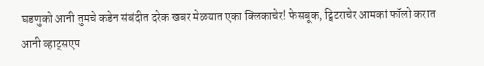घडणुको आनी तुमचे कडेन संबंदीत दरेक खबर मेळयात एका क्लिकाचेर! फेसबूक, ट्विटराचेर आमकां फॉलो करात आनी व्हाट्सएप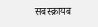सबस्क्रायब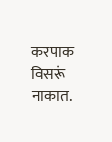करपाक विसरूं नाकात.